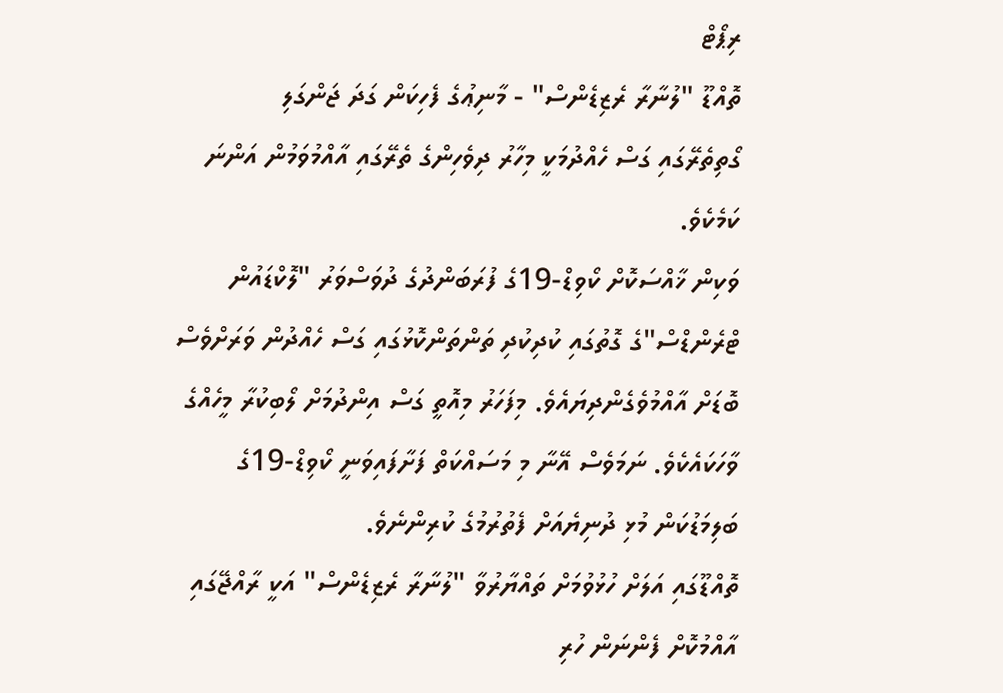ރިޕޯޓް
ތޮއްޑޫ "ލުނާރާ ރެޒިޑެންސް" - މާނިޢުގެ ފެހިކަން ގަދަ ޖަންގަލި
ގޯތިތެރޭގައި ގަސް ހެއްދުމަކީ މިހާރު ދިވެހިންގެ ތެރޭގައި އާއްމުވަމުން އަންނަ ކަމެކެވެ.
ވަކިން ޚާއްސަކޮށް ކޯވިޑް-19ގެ ފުރަބަންދުގެ ދުވަސްވަރު "ލޮކްޑައުން ޓްރެންޑްސް"ގެ ގޮތުގައި ކުދިކުދި ތަންތަންކޮޅުގައި ގަސް ހެއްދުން ވަރަށްވެސް ބޮޑަށް އާއްމުވެގެންދިޔައެވެ. މިފަހަރު މިއޮތީ ގަސް އިންދުމަށް ލޯބިކުރާ މީހެއްގެ ވާހަކައެކެވެ. ނަމަވެސް އޭނާ މި މަސައްކަތް ފަށާފައިވަނީ ކޯވިޑް-19ގެ ބަލިމަޑުކަން މުޅި ދުނިޔެއަށް ފެތުރުމުގެ ކުރިންނެވެ.
ތޮއްޑޫގައި އަލަށް ހުޅުވުމަށް ތައްޔާރުވާ "ލުނާރާ ރެޒިޑެންސް" އަކީ ރާއްޖޭގައި އާއްމުކޮށް ފެންނަން ހުރި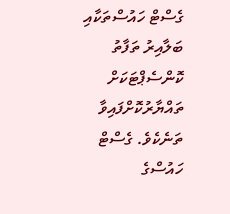ގެސްޓް ހައުސްތަކާއި ބަލާއިރު ތަފާތު ކޮންސެޕްޓަކަށް ތައްޔާރުކޮށްފައިވާ ތަނެކެވެ. ގެސްޓް ހައުސްގެ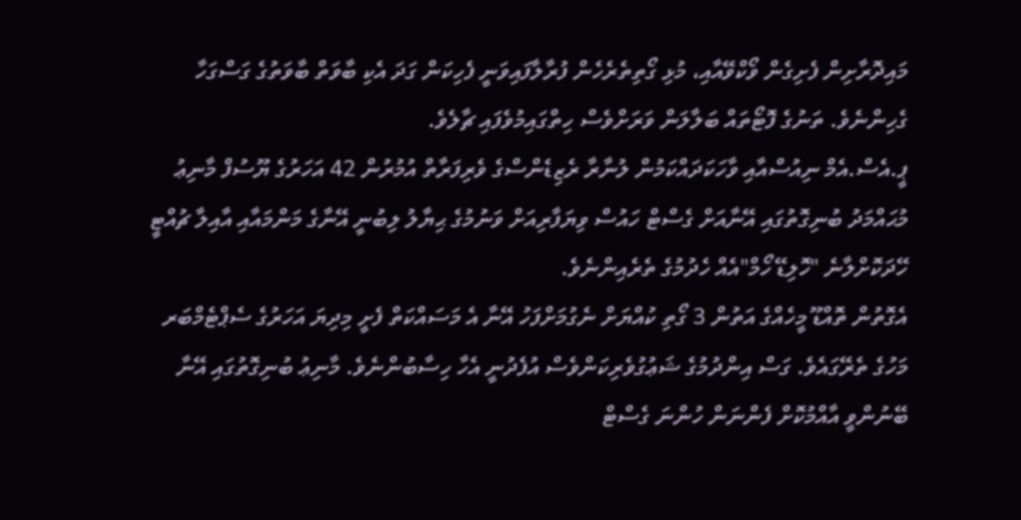މައިދޮރާށިން ފެށިގެން ވޯކްވޭއާއި، މުޅި ގޯތިތެރެހެން ފުރާލާފައިވަނީ ފެހިކަން ގަދަ އެކި ބާވަތް ބާވަތުގެ ގަސްގަހާ ގެހިންނެވެ. ތަނުގެ ފޮޓޯތައް ބަލާލަން ވަރަށްވެސް ހިތްގައިމުވެފައި ޗާލެވެ.
ޕީ.އެސް.އެމް ނިއުސްއާއި ވާހަކަދައްކަމުން ލުނާރާ ރެޒިޑެންސްގެ ވެރިފަރާތް އުމުރުން 42 އަހަރުގެ ޔޫސުފް މާނިޢު މުޙައްމަދު ބުނިގޮތުގައި އޭނާއަށް ގެސްޓް ހައުސް ވިޔަފާރިއަށް ވަނުމުގެ ޙިޔާލު ލިބުނީ އޭނާގެ މަންމައާއި އާއިލާ ޗުއްޓީ ހޭދަކޮށްލާނެ "ހޮލިޑޭ ހޯމް"އެއް ހެދުމުގެ ތެރެއިންނެވެ.
އެގޮތުން ތޮއްޑޫ މީހެއްގެ އަތުން 3 ގޯތި ކުއްޔަށް ނެގުމަށްފަހު އޭނާ އެ މަސައްކަތް ފެށީ މިދިޔަ އަހަރުގެ ސެޕްޓެމްބަރ މަހުގެ ތެރޭގައެވެ. ގަސް އިންދުމުގެ ޝަޢުގުވެރިކަންވެސް އުފެދުނީ އެހާ ހިސާބުންނެވެ. މާނިޢު ބުނިގޮތުގައި އޭނާ ބޭނުންވީ އާއްމުކޮށް ފެންނަން ހުންނަ ގެސްޓް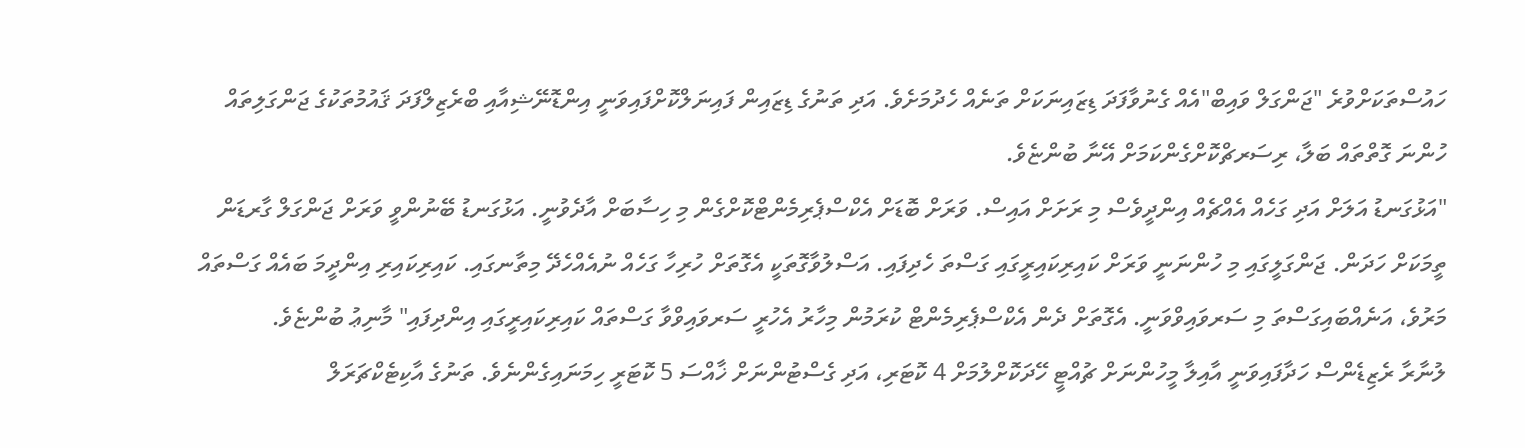ހައުސްތަކަށްވުރެ "ޖަންގަލް ވައިބް"އެއް ގެނުވާފަދަ ޑިޒައިނަކަށް ތަނެއް ހެދުމަށެވެ. އަދި ތަނުގެ ޑިޒައިން ފައިނަލްކޮށްފައިވަނީ އިންޑޮނޭޝިއާއި ބްރެޒިލްފަދަ ޤައުމުތަކުގެ ޖަންގަލިތައް ހުންނަ ގޮތްތައް ބަލާ، ރިސަރޗްކޮށްގެންކަމަށް އޭނާ ބުންޏެވެ.
"އަޅުގަނޑު އަލަށް އަދި ގަހެއް އެއްޗެއް އިންދީވެސް މި ރަށަށް އައިސް. ވަރަށް ބޮޑަށް އެކްސްޕެރިމެންޓްކޮށްގެން މި ހިސާބަށް އާދެވުނީ. އަޅުގަނޑު ބޭނުންވީ ވަރަށް ޖަންގަލް ގާރޑަން ތީމަކަށް ހަދަން. ޖަންގަލީގައި މި ހުންނަނީ ވަރަށް ކައިރިކައިރީގައި ގަސްތަ ހެދިފައި. އަސްލުވާގޮތަކީ އެގޮތަށް ހުރިހާ ގަހެއް ނުއެއްހެދޭ މިތާނގައި. ކައިރިކައިރި އިންދީމަ ބައެއް ގަސްތައް މަރުވެ، އަނެއްބައިގަސްތަ މި ސަރވައިވްވަނީ. އެގޮތަށް ދެން އެކްސްޕެރިމެންޓް ކުރަމުން މިހާރު އެހުރީ ސަރވައިވްވާ ގަސްތައް ކައިރިކައިރީގައި އިންދިފައި" މާނިޢު ބުންޏެވެ.
ލުނާރާ ރެޒިޑެންސް ހަދާފައިވަނީ އާއިލާ މީހުންނަށް ޗުއްޓީ ހޭދަކޮށްލުމަށް 4 ކޮޓަރި، އަދި ގެސްޓުންނަށް ޚާއްސަ 5 ކޮޓަރީ ހިމަނައިގެންނެވެ. ތަނުގެ އާކިޓެކްޗަރަލް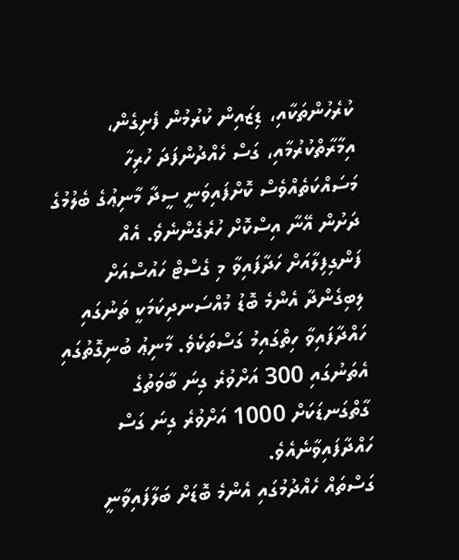ކުރެހުންތަކާއި، ޑިޒައިން ކުރުމުން ފެށިގެން، އިމާރާތްކުރުމާއި، ގަސް ހެއްދުންފަދަ ހުރިހާ މަސައްކަތެއްވެސް ކޮށްފައިވަނީ ސީދާ މާނިޢުގެ ބެލުމުގެ ދަށުން އޭނާ އިސްކޮށް ހުރެގެންނެވެ. އެއް ފަންގިފިލާއަށް ހަދާފައިވާ މި ގެސްޓް ހައުސްއަށް ލިބިގެންދާ އެންމެ ބޮޑު މުއްސަނދިކަމަކީ ތަނުގައި ހައްދާފައިވާ ހިތްގައިމު ގަސްތަކެވެ. މާނިޢު ބުނިގޮތުގައި އެތަނުގައި 300 އަށްވުރެ ގިނަ ބާވަތުގެ ގާތްގަނޑަކަށް 1000 އަށްވުރެ ގިނަ ގަސް ހައްދާފައިވާނެއެވެ.
ގަސްތައް ހެއްދުމުގައި އެންމެ ބޮޑަށް ބަލާފައިވާނީ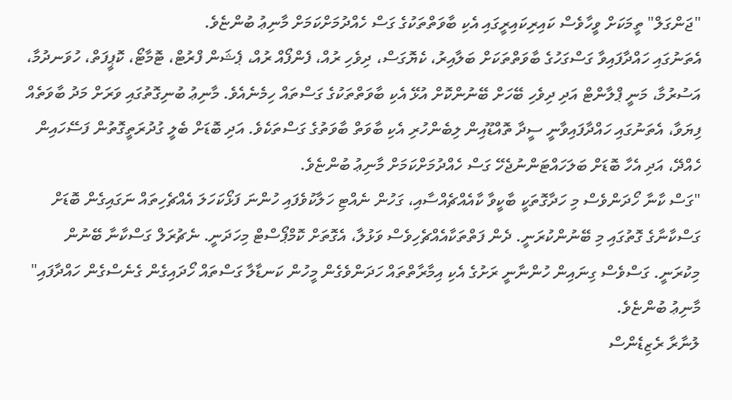"ޖަންގަލް" ތީމަކަށް ވީހާވެސް ކައިރިކައިރީގައި އެކި ބާވަތްތަކުގެ ގަސް ހެއްދުމަށްކަމަށް މާނިޢު ބުންޏެވެ.
އެތަނުގައި ހައްދާފައިވާ ގަސްގަހުގެ ބާވަތްތަކަށް ބަލާއިރު، ކެޔޮގަސް، ދިވެހި ރުއް، ފެންފޯއް ރުއް، ޕެޝަން ފްރުޓް، ޓޮމާޓޯ، ކޮޕީފަތް، ހުވަނދުމާ، އަސުރުމާ، މަނީ ޕްލާންޓް އަދި ދިވެހި ބޭހަށް ބޭނުންކޮށް އުޅޭ އެކި ބާވަތްތަކުގެ ގަސްތައް ހިމެނެއެވެ. މާނިޢު ބުނިގޮތުގައި ވަރަށް މަދު ބާވަތެއް ފިޔަވާ، އެތަނުގައި ހައްދާފައިވާނީ ސީދާ ތޮއްޑޫއިން ލިބެންހުރި އެކި ބާވަތް ބާވަތުގެ ގަސްތަކެވެ. އަދި ބޮޑަށް ބެލީ ގުދުރަތީގޮތުން ފަސޭހައިން ހެއްދޭ، އަދި އެހާ ބޮޑަށް ބަލަހައްޓަންނުޖެހޭ ގަސް ހެއްދުމަށްކަމަށް މާނިޢު ބުންޏެވެ.
"ގަސް ކާނާ ހޯދަންވެސް މި ހަދާގޮތަކީ ބާކީވާ ކާއެއްޗެއްސާއި، ގަހުން ނެއްޓި ހަލާކުވެފައި ހުންނަ ފަޅޯކަހަލަ އެއްޗެހިތައް ނަގައިގެން ބޮޑަށް ގަސްކާނާގެ ގޮތުގައި މި ބޭނުންކުރަނީ. ދެން ފަތްތަކާއެއްޗެހިވެސް ވަޅުލާ، އެގޮތަށް ކޮމްޕޯސްޓް މިހަދަނީ. ނެޗުރަލް ގަސްކާނާ ބޭނުން މިކުރަނީ. ގަސްވެސް ގިނައިން ހުންނާނީ ރަށުގެ އެކި އިމާރާތްތައް ހަދަންވެގެން މީހުން ކަނޑާލާ ގަސްތައް ހޯދައިގެން ގެނެސްގެން ހައްދާފައި" މާނިޢު ބުންޏެވެ.
ލުނާރާ ރެޒިޑެންސް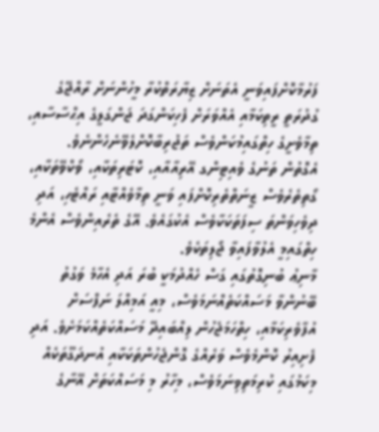ފަރުމާކޮށްފައިވަނީ އެތަނަށް ޒިޔާރަތްކުރާ މީހުންނަށް ރާއްޖޭގެ ގުދުރަތީ ރީތިކަމާއި އެއްވަރަށް ފެހިކަންގަދަ ޖަންގަލީގެ އިޙްސާސާއި، ތިމާވެށީގެ ހިތްގައިމުކަންވެސް ތަޖުރިބާކޮށްލެވޭނެހެންނެވެ. އެގޮތުން ތަނުގެ ވެއިޓިންގ އޭރިއާއާއި، ކޮޓަރިތަކާއި، ވޯކްވޭތަކާއި، ގޯތިތެރެވެސް ޒީނަތްތެރިކޮށްފައި ވަނީ ތިމާވެއްޓާއި ރައްޓެހި، އަދި ދިވެހިވަންތަ ސިފަތަކަކާވެސް އެކުގައެވެ. އޭގެ ތެރެއިންވެސް އެންމެ ހިތްގައިމީ އެލުވާފައިވާ ޖޯލިތަކެވެ.
މާނިޢު ބުނިގޮތުގައި ގަސް ހެއްދުމަކީ ބުރަ އަދި އެހާމެ ވަގުތު ބޭނުންވާ މަސައްކަތެއްނަމަވެސް، މިއީ އަމިއްލަ ނަފްސަށް އުފާވެރިކަމާއި، ހިތްހަމަޖެހުން ލިއްބައިދޭ މަސައްކަތެއްކަމަށެވެ. އަދި ފެށިއިރު ކޮންމެވެސް ވަރެއްގެ ގޮންޖެހުންތަކަކާއި އުނދަގޫތަކެއް މިކަމުގައި ކުރިމަތިވިނަމަވެސް، މިހާރު މި މަސައްކަތަށް އޭނާގެ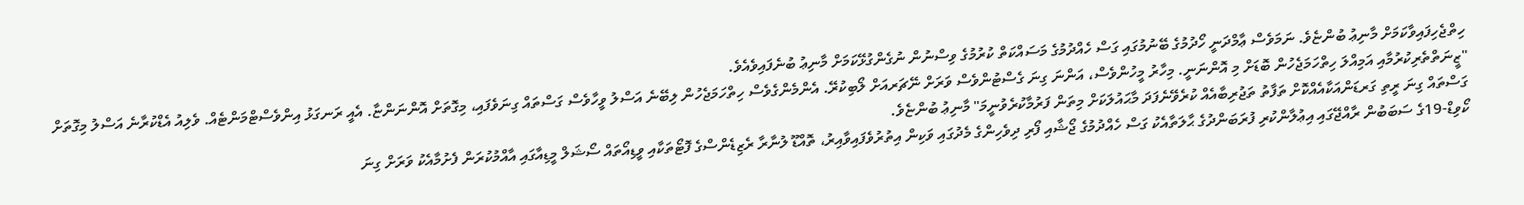ހިތްޖެހިފައިވާކަމަށް މާނިޢު ބުންޏެވެ. ނަމަވެސް ޢާމްދަނީ ހޯދުމުގެ ބޭނުމުގައި ގަސް ހެއްދުމުގެ މަސައްކަތް ކުރުމުގެ ވިސްނުން ނުގެންގުޅޭކަމަށް މާނިޢު ބުނެފައިވެއެވެ.
"ޒީނަތްތެރިކުރުމާއި އަމިއްލަ ހިތްހަމަޖެހުން ބޮޑަށް މި އޮންނަނީ. މިހާރު މީހުންވެސް، އަންނަ ގިނަ ގެސްޓުންވެސް ވަރަށް ނޭޗަރއަށް ލޯބިކުރޭ. އެންމެންގެވެސް ހިތްހަމަޖެހުން ލިބޭނެ އަސްލު ވީހާވެސް ގަސްތައް ގިނަވެފައި، މިގޮތަށް އޮންނަންޏާ. އެއީ ރަނގަޅު އިންވެސްޓްމަންޓެއް. ވެލިއު އެޑްކުރާނެ އަސްލު މިގޮތަށް ގަސްތައް ގިނަ ރީތި ގަރޑަންއަކާއެއްކޮށް ތަފާތު ތަޖުރިބާއެއް ކުރެވޭނެފަދަ މާޙައުލަކަށް މިތަން ފަރުމާކުރެވުނީމަ" މާނިޢު ބުންޏެވެ.
ކޯވިޑް-19ގެ ސަބަބުން ރާއްޖޭގައި އިޢުލާންކުރި ފުރަބަންދުގެ ޙާލަތާއެކު ގަސް ހެއްދުމުގެ ޖޯޝާއި ފޯރި ދިވެހިންގެ މެދުގައި ވަކިން އިތުރުވެފައިވާއިރު، ތޮއްޑޫ ލުނާރާ ރެޒިޑެންސްގެ ފޮޓޯތަކާއި ވީޑިއޯތައް ސޯޝަލް މީޑިއާގައި އާއްމުކުރަން ފެށުމާއެކު ވަރަށް ގިނަ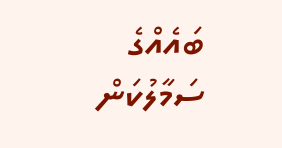ބައެއްގެ ސަމާލުކަން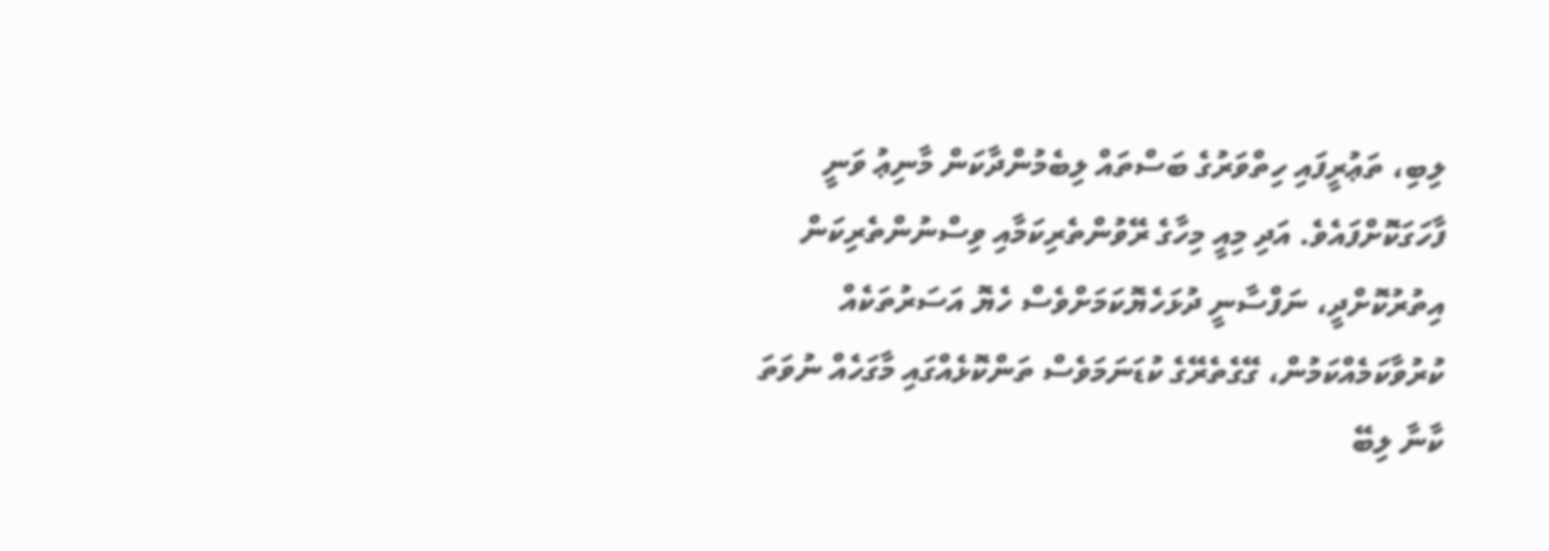ލިބި، ތަޢުރީފައި ހިތްވަރުގެ ބަސްތައް ލިބެމުންދާކަން މާނިޢު ވަނީ ފާހަގަކޮށްފައެވެ. އަދި މިއީ މިހާގެ ރޭވުންތެރިކަމާއި ވިސްނުންތެރިކަން އިތުރުކޮށްދީ، ނަފްސާނީ ދުޅަހެޔޮކަމަށްވެސް ހެޔޮ އަސަރުތަކެއް ކުރުވާކަމެއްކަމުން، ގޭގެތެރޭގެ ކުޑަނަމަވެސް ތަންކޮޅެއްގައި މާގަހެއް ނުވަތަ ކާނާ ލިބޭ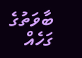ބާވަތުގެ ގަހެއް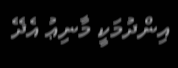އިންދުމަކީ މާނިޢު އެދޭ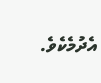އެދުމެކެވެ.